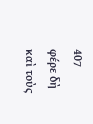407
φέρε δὴ καὶ τοὺς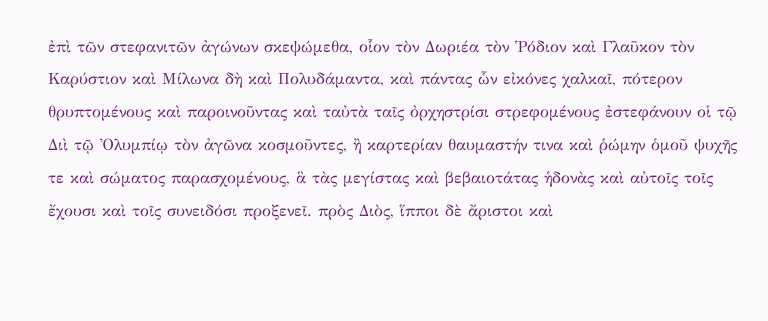ἐπὶ τῶν στεφανιτῶν ἀγώνων σκεψώμεθα, οἷον τὸν Δωριέα τὸν Ῥόδιον καὶ Γλαῦκον τὸν Καρύστιον καὶ Μίλωνα δὴ καὶ Πολυδάμαντα, καὶ πάντας ὧν εἰκόνες χαλκαῖ, πότερον θρυπτομένους καὶ παροινοῦντας καὶ ταὐτὰ ταῖς ὀρχηστρίσι στρεφομένους ἐστεφάνουν οἱ τῷ Διὶ τῷ Ὀλυμπίῳ τὸν ἀγῶνα κοσμοῦντες, ἢ καρτερίαν θαυμαστήν τινα καὶ ῥώμην ὁμοῦ ψυχῆς τε καὶ σώματος παρασχομένους, ἃ τὰς μεγίστας καὶ βεβαιοτάτας ἡδονὰς καὶ αὐτοῖς τοῖς ἔχουσι καὶ τοῖς συνειδόσι προξενεῖ. πρὸς Διὸς, ἵπποι δὲ ἄριστοι καὶ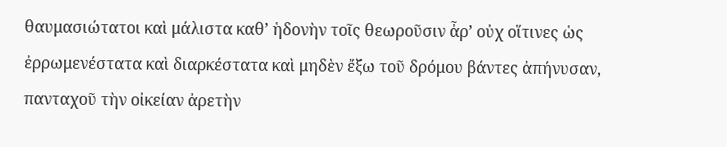θαυμασιώτατοι καὶ μάλιστα καθʼ ἡδονὴν τοῖς θεωροῦσιν ἆρʼ οὐχ οἵτινες ὡς ἐρρωμενέστατα καὶ διαρκέστατα καὶ μηδὲν ἔξω τοῦ δρόμου βάντες ἀπήνυσαν, πανταχοῦ τὴν οἰκείαν ἀρετὴν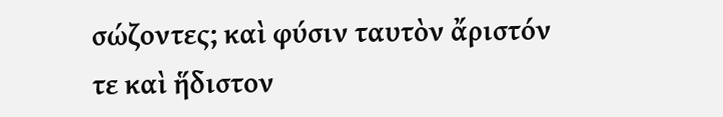σώζοντες; καὶ φύσιν ταυτὸν ἄριστόν τε καὶ ἥδιστον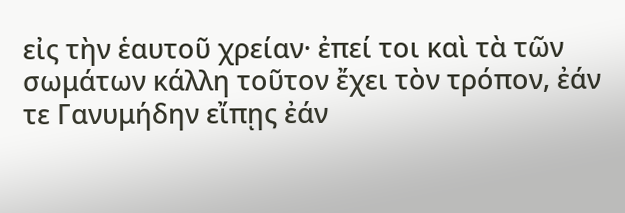εἰς τὴν ἑαυτοῦ χρείαν· ἐπεί τοι καὶ τὰ τῶν σωμάτων κάλλη τοῦτον ἔχει τὸν τρόπον, ἐάν τε Γανυμήδην εἴπῃς ἐάν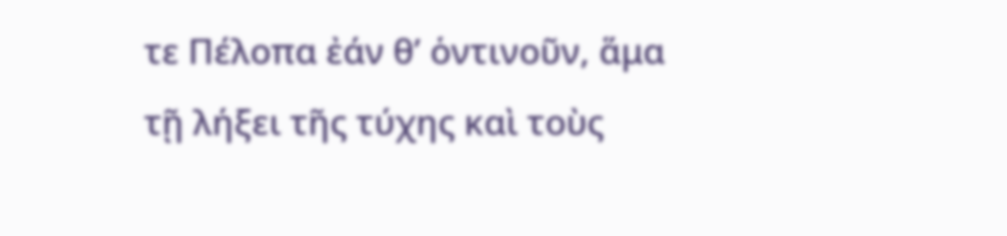τε Πέλοπα ἐάν θʼ ὁντινοῦν, ἅμα τῇ λήξει τῆς τύχης καὶ τοὺς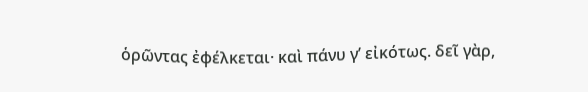ὁρῶντας ἐφέλκεται· καὶ πάνυ γʼ εἰκότως. δεῖ γὰρ,